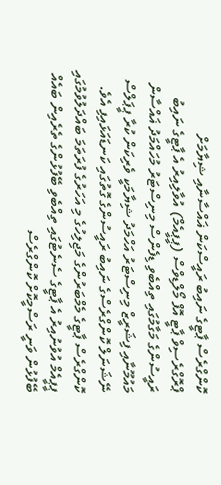ކޮންގްރެސް ޕާޓީގެ ނައިބު ރައީސްކަން ޣައްސާނާއި ޝިޔާމަށް
ޕްރޮގްރެސިވް ޕާޓީ އޮފް މޯލްޑިވްސް (ޕީޕީއެމް) އުވާލިއިރު އެ ޕާޓީގެ ނައިބު ރައީސުންގެ މަގާމުގައި ތިއްބެވި ޑިފެންސް މިނިސްޓަރު މުހައްމަދު ޣައްސާން މައުމޫނާއި ފިޝަރީޒް މިނިސްޓަރު އަހްމަދު ޝިޔާމަކީ ވެރިކަން ކުރާ ޕީޕަލްސް ނޭޝަނަލް ކޮންގްރެސްގެ ނައިބު ރައީސުންގެ ގޮތުގައި ކަނޑައަޅައިފި އެވެ.
ކޮންގްރެސް ޕާޓީގެ މެމްބަރުންގެ މަޖިލިހުގެ މި އަހަރުގެ ފުރަތަމަ ބައްދަލުވުމުގައި ޕީޕީއެމް އުވުނުއިރު އެ ޕާޓީގެ ސެނެޓުގައި ތިއްބެވި ބޭފުޅުންގެ ތެރެއިން ބައެއް ބޭފުޅުން ވަނީ ރަސްމީކޮށް ކޮންގްރެސް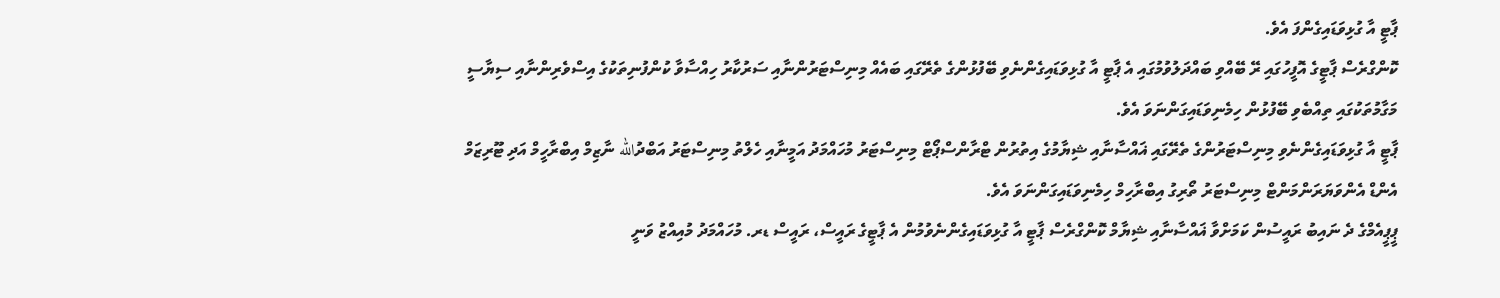ޕާޓީ އާ ގުޅިވަޑައިގެންފަ އެވެ.
ކޮންގްރެސް ޕާޓީގެ އޮފީހުގައި ރޭ ބޭއްވި ބައްދަލުވުމުގައި އެ ޕާޓީ އާ ގުޅިވަޑައިގެންނެވި ބޭފުޅުންގެ ތެރޭގައި ބައެއް މިނިސްޓަރުންނާއި ސަރުކާރު ހިއްސާވާ ކުންފުނިތަކުގެ އިސްވެރިންނާއި ސިޔާސީ މަގާމުތަކުގައި ތިއްބެވި ބޭފުޅުން ހިމެނިވަޑައިގަންނަވަ އެވެ.
ޕާޓީ އާ ގުޅިވަޑައިގެންނެވި މިނިސްޓަރުންގެ ތެރޭގައި ޣައްސާނާއި ޝިޔާމުގެ އިތުރުން ޓްރާންސްޕޯޓް މިނިސްޓަރު މުހައްމަދު އަމީނާއި ހެލްތު މިނިސްޓަރު އަބްދުالله ނާޒިމް އިބްރާހީމް އަދި ޓޫރިޒަމް އެންޑް އެންވަޔަރަންމަންޓް މިނިސްޓަރު ތޯރިގު އިބްރާހިމް ހިމެނިވަޑައިގަންނަވަ އެވެ.
ޕީޕީއެމްގެ ދެ ނައިބު ރައީސުން ކަމަށްވާ ޣައްސާނާއި ޝިޔާމް ކޮންގްރެސް ޕާޓީ އާ ގުޅިވަޑައިގެންނެވުމުން އެ ޕާޓީގެ ރައީސް، ރައީސް ޑރ. މުހައްމަދު މުއިއްޒު ވަނީ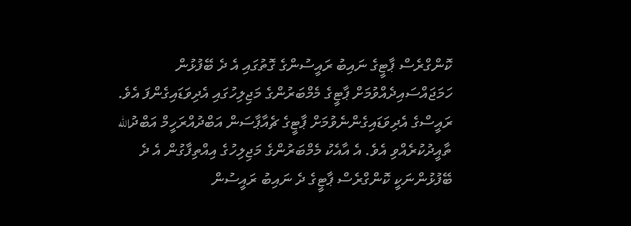ކޮންގްރެސް ޕާޓީގެ ނައިބު ރައީސުންގެ ގޮތުގައި އެ ދެ ބޭފުޅުން ހަމަޖައްސައިދެއްވުމަށް ޕާޓީގެ މެމްބަރުންގެ މަޖިލިހުގައި އެދިވަޑައިގެންފަ އެވެ.
ރައީސްގެ އެދިވަޑައިގެންނެވުމަށް ޕާޓީގެ ޗެއާޕާސަން އަބްދުއްރަހީމް އަބްދުالله ތާއީދުކުރެއްވި އެވެ. އެ އާއެކު މެމްބަރުންގެ މަޖިލިހުގެ އިއްތިފާގުން އެ ދެ ބޭފުޅުންނަކީ ކޮންގްރެސް ޕާޓީގެ ދެ ނައިބު ރައީސުން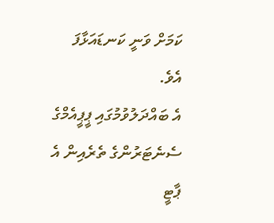ކަމަށް ވަނީ ކަނޑައަޅާފަ އެވެ.
އެ ބައްދަލުވުމުގައި ޕީޕީއެމްގެ ސެނެޓަރުންގެ ތެރެއިން އެ ޕާޓީ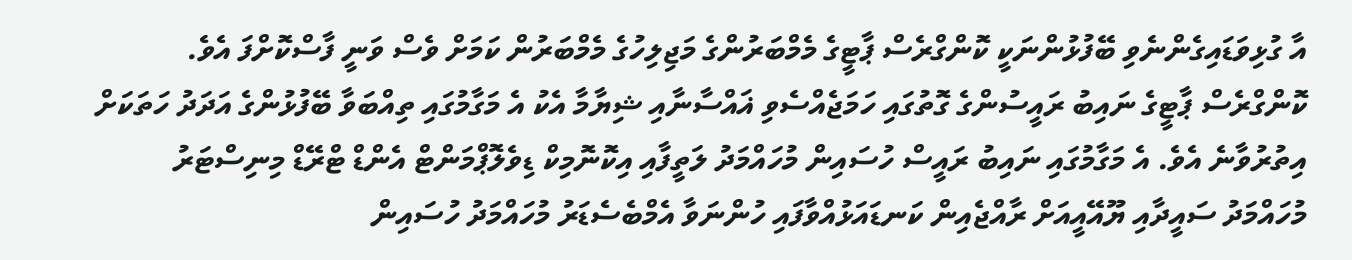އާ ގުޅިވަޑައިގެންނެވި ބޭފުޅުންނަކީ ކޮންގްރެސް ޕާޓީގެ މެމްބަރުންގެ މަޖިލިހުގެ މެމްބަރުން ކަމަށް ވެސް ވަނީ ފާސްކޮށްފަ އެވެ.
ކޮންގްރެސް ޕާޓީގެ ނައިބު ރައީސުންގެ ގޮތުގައި ހަމަޖެއްސެވި ޣައްސާނާއި ޝިޔާމާ އެކު އެ މަގާމުގައި ތިއްބަވާ ބޭފުޅުންގެ އަދަދު ހަތަކަށް އިތުރުވާނެ އެވެ. އެ މަގާމުގައި ނައިބު ރައީސް ހުސައިން މުހައްމަދު ލަތީފާއި އިކޮނޮމިކް ޑިވެލޮޕްމަންޓް އެންޑް ޓްރޭޑް މިނިސްޓަރު މުހައްމަދު ސައީދާއި ޔޫއޭއީއަށް ރާއްޖެއިން ކަނޑައަޅުއްވާފައި ހުންނަވާ އެމްބެސެޑަރު މުހައްމަދު ހުސައިން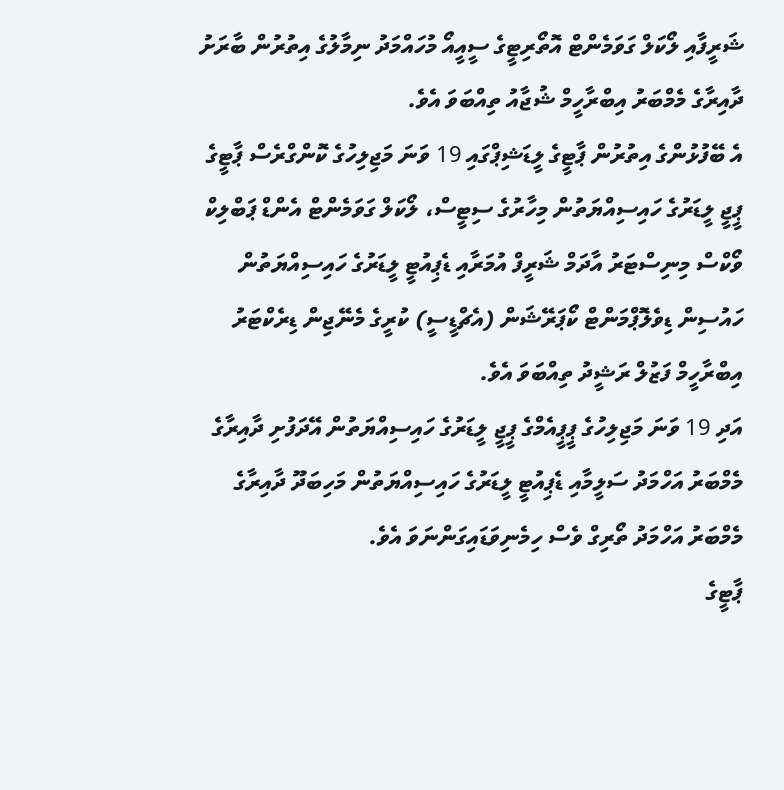ޝަރީފާއި ލޯކަލް ގަވަމެންޓް އޮތޯރިޓީގެ ސީއީއޯ މުހައްމަދު ނިމާލުގެ އިތުރުން ބާރަށު ދާއިރާގެ މެމްބަރު އިބްރާހީމް ޝުޖާއު ތިއްބަވަ އެވެ.
އެ ބޭފުޅުންގެ އިތުރުން ޕާޓީގެ ލީޑަޝިޕްގައި 19 ވަނަ މަޖިލިހުގެ ކޮންގްރެސް ޕާޓީގެ ޕީޖީ ލީޑަރުގެ ހައިސިއްޔަތުން މިހާރުގެ ސިޓީސް، ލޯކަލް ގަވަމެންޓް އެންޑް ޕަބްލިކް ވޯކްސް މިނިސްޓަރު އާދަމް ޝަރީފް އުމަރާއި ޑެޕިއުޓީ ލީޑަރުގެ ހައިސިއްޔަތުން ހައުސިން ޑިވެލޮޕްމަންޓް ކޯޕަރޭޝަން (އެޗްޑީސީ) ކުރީގެ މެނޭޖިން ޑިރެކްޓަރު އިބްރާހީމް ފަޒުލް ރަޝީދު ތިއްބަވަ އެވެ.
އަދި 19 ވަނަ މަޖިލިހުގެ ޕީޕީއެމްގެ ޕީޖީ ލީޑަރުގެ ހައިސިއްޔަތުން އޭދަފުށި ދާއިރާގެ މެމްބަރު އަހްމަދު ސަލީމާއި ޑެޕިއުޓީ ލީޑަރުގެ ހައިސިއްޔަތުން މަހިބަދޫ ދާއިރާގެ މެމްބަރު އަހްމަދު ތޯރިގް ވެސް ހިމެނިވަޑައިގަންނަވަ އެވެ.
ޕާޓީގެ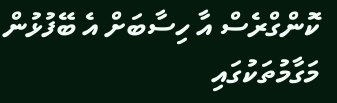ކޮންގްރެސް އާ ހިސާބަށް އެ ބޭފުޅުން މަގާމުތަކުގައި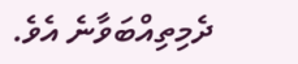ދެމިތިއްބަވާނެ އެވެ.